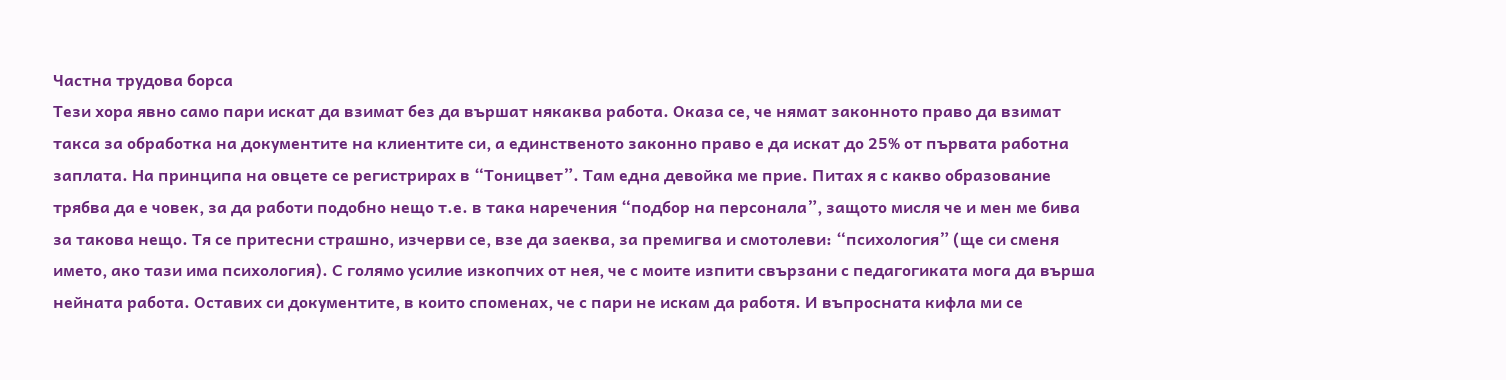Частна трудова борса
Тези хора явно само пари искат да взимат без да вършат някаква работа. Оказа се, че нямат законното право да взимат такса за обработка на документите на клиентите си, а единственото законно право е да искат до 25% от първата работна заплата. На принципа на овцете се регистрирах в “Тоницвет”. Там една девойка ме прие. Питах я с какво образование трябва да е човек, за да работи подобно нещо т.е. в така наречения “подбор на персонала”, защото мисля че и мен ме бива за такова нещо. Тя се притесни страшно, изчерви се, взе да заеква, за премигва и смотолеви: “психология” (ще си сменя името, ако тази има психология). С голямо усилие изкопчих от нея, че с моите изпити свързани с педагогиката мога да върша нейната работа. Оставих си документите, в които споменах, че с пари не искам да работя. И въпросната кифла ми се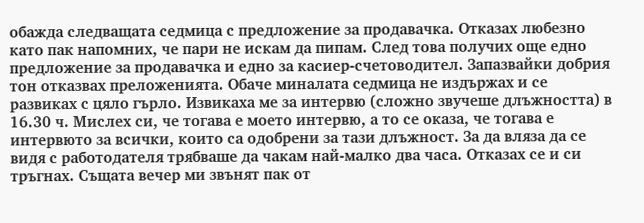обажда следващата седмица с предложение за продавачка. Отказах любезно като пак напомних, че пари не искам да пипам. След това получих още едно предложение за продавачка и едно за касиер-счетоводител. Запазвайки добрия тон отказвах преложенията. Обаче миналата седмица не издържах и се развиках с цяло гърло. Извикаха ме за интервю (сложно звучеше длъжността) в 16.30 ч. Мислех си, че тогава е моето интервю, а то се оказа, че тогава е интервюто за всички, които са одобрени за тази длъжност. За да вляза да се видя с работодателя трябваше да чакам най-малко два часа. Отказах се и си тръгнах. Същата вечер ми звънят пак от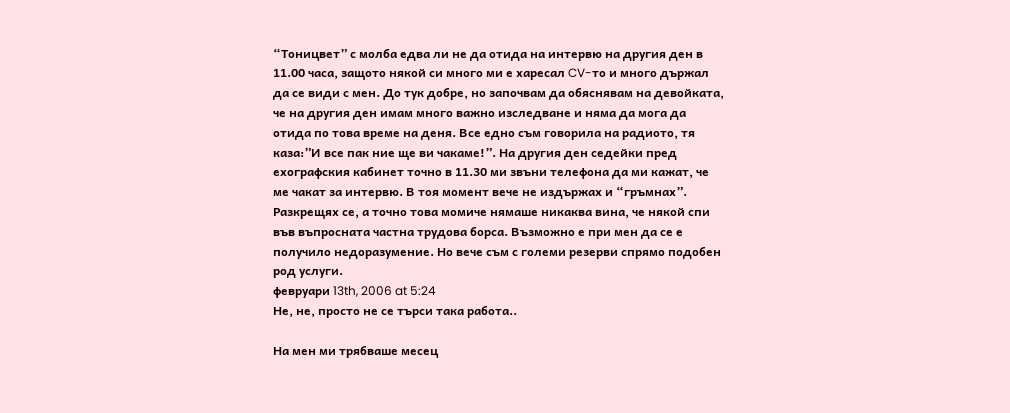“Тоницвет” с молба едва ли не да отида на интервю на другия ден в 11.00 часа, защото някой си много ми е харесал CV-то и много държал да се види с мен. До тук добре, но започвам да обяснявам на девойката, че на другия ден имам много важно изследване и няма да мога да отида по това време на деня. Все едно съм говорила на радиото, тя каза:”И все пак ние ще ви чакаме!”. На другия ден седейки пред ехографския кабинет точно в 11.30 ми звъни телефона да ми кажат, че ме чакат за интервю. В тоя момент вече не издържах и “гръмнах”. Разкрещях се, а точно това момиче нямаше никаква вина, че някой спи във въпросната частна трудова борса. Възможно е при мен да се е получило недоразумение. Но вече съм с големи резерви спрямо подобен род услуги.
февруари 13th, 2006 at 5:24
Не, не, просто не се търси така работа..

На мен ми трябваше месец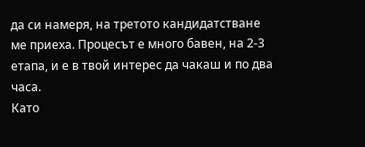да си намеря, на третото кандидатстване ме приеха. Процесът е много бавен, на 2-3 етапа, и е в твой интерес да чакаш и по два часа.
Като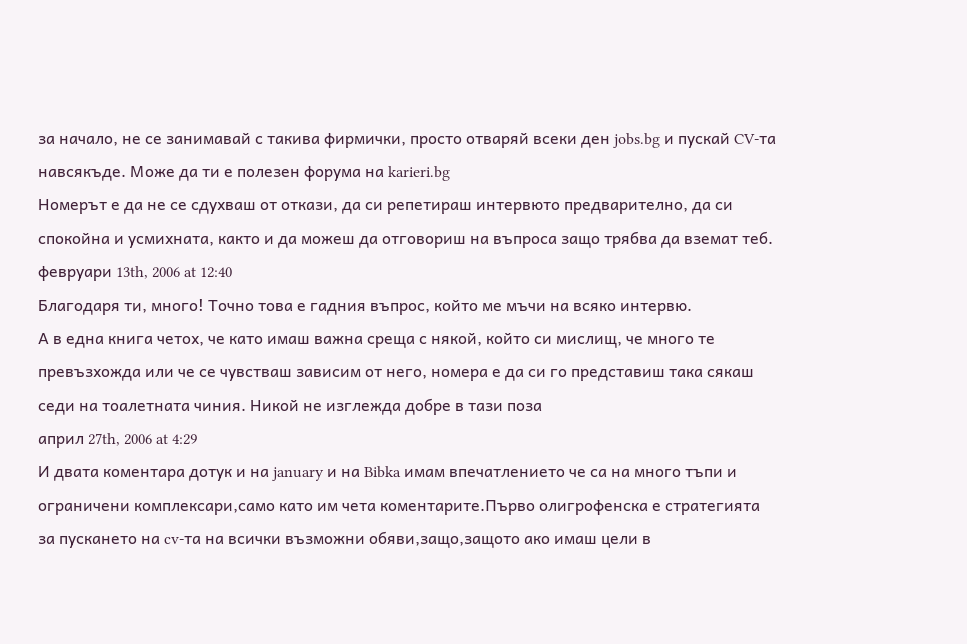за начало, не се занимавай с такива фирмички, просто отваряй всеки ден jobs.bg и пускай CV-та навсякъде. Може да ти е полезен форума на karieri.bg
Номерът е да не се сдухваш от откази, да си репетираш интервюто предварително, да си спокойна и усмихната, както и да можеш да отговориш на въпроса защо трябва да вземат теб.
февруари 13th, 2006 at 12:40
Благодаря ти, много! Точно това е гадния въпрос, който ме мъчи на всяко интервю.
А в една книга четох, че като имаш важна среща с някой, който си мислищ, че много те превъзхожда или че се чувстваш зависим от него, номера е да си го представиш така сякаш седи на тоалетната чиния. Никой не изглежда добре в тази поза
април 27th, 2006 at 4:29
И двата коментара дотук и на january и на Bibka имам впечатлението че са на много тъпи и ограничени комплексари,само като им чета коментарите.Първо олигрофенска е стратегията за пускането на cv-та на всички възможни обяви,защо,защото ако имаш цели в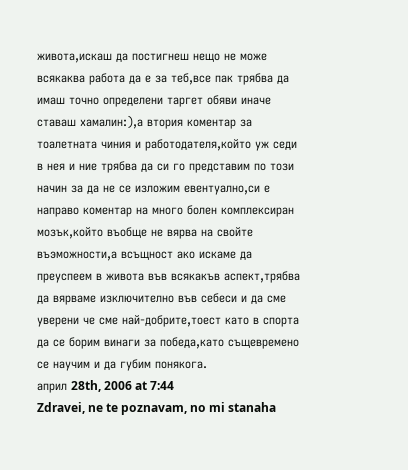живота,искаш да постигнеш нещо не може всякаква работа да е за теб,все пак трябва да имаш точно определени таргет обяви иначе ставаш хамалин:),а втория коментар за тоалетната чиния и работодателя,който уж седи в нея и ние трябва да си го представим по този начин за да не се изложим евентуално,си е направо коментар на много болен комплексиран мозък,който въобще не вярва на свойте въэможности,а всъщност ако искаме да преуспеем в живота във всякакъв аспект,трябва да вярваме изключително във себеси и да сме уверени че сме най-добрите,тоест като в спорта да се борим винаги за победа,като същевремено се научим и да губим понякога.
април 28th, 2006 at 7:44
Zdravei, ne te poznavam, no mi stanaha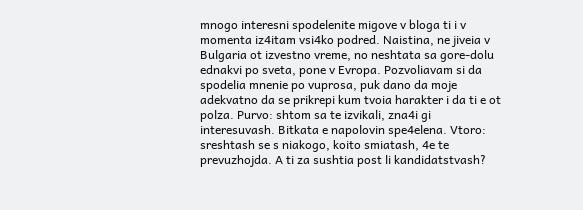mnogo interesni spodelenite migove v bloga ti i v momenta iz4itam vsi4ko podred. Naistina, ne jiveia v Bulgaria ot izvestno vreme, no neshtata sa gore-dolu ednakvi po sveta, pone v Evropa. Pozvoliavam si da spodelia mnenie po vuprosa, puk dano da moje adekvatno da se prikrepi kum tvoia harakter i da ti e ot polza. Purvo: shtom sa te izvikali, zna4i gi interesuvash. Bitkata e napolovin spe4elena. Vtoro: sreshtash se s niakogo, koito smiatash, 4e te prevuzhojda. A ti za sushtia post li kandidatstvash?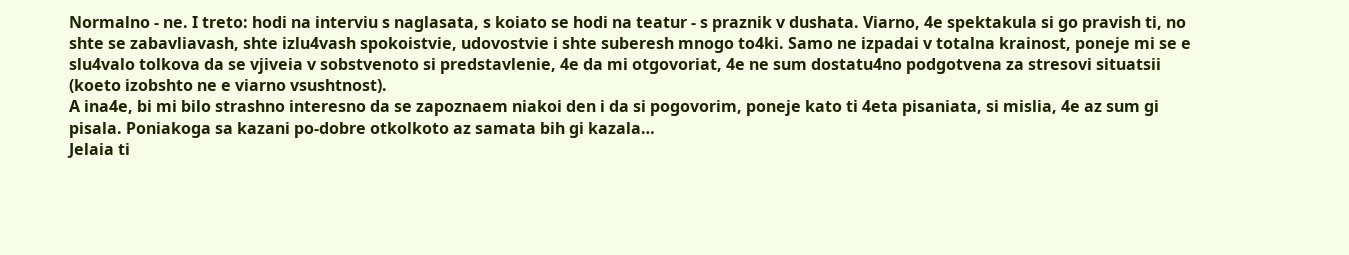Normalno - ne. I treto: hodi na interviu s naglasata, s koiato se hodi na teatur - s praznik v dushata. Viarno, 4e spektakula si go pravish ti, no shte se zabavliavash, shte izlu4vash spokoistvie, udovostvie i shte suberesh mnogo to4ki. Samo ne izpadai v totalna krainost, poneje mi se e slu4valo tolkova da se vjiveia v sobstvenoto si predstavlenie, 4e da mi otgovoriat, 4e ne sum dostatu4no podgotvena za stresovi situatsii (koeto izobshto ne e viarno vsushtnost).
A ina4e, bi mi bilo strashno interesno da se zapoznaem niakoi den i da si pogovorim, poneje kato ti 4eta pisaniata, si mislia, 4e az sum gi pisala. Poniakoga sa kazani po-dobre otkolkoto az samata bih gi kazala…
Jelaia ti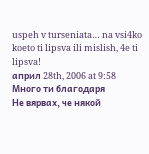uspeh v turseniata… na vsi4ko koeto ti lipsva ili mislish, 4e ti lipsva!
април 28th, 2006 at 9:58
Много ти благодаря
Не вярвах, че някой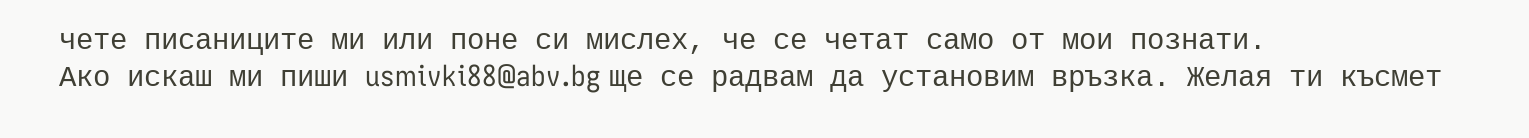чете писаниците ми или поне си мислех, че се четат само от мои познати.
Ако искаш ми пиши usmivki88@abv.bg ще се радвам да установим връзка. Желая ти късмет